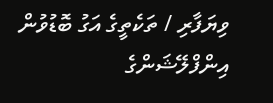ވިޔަފާރި / ތަކެތީގެ އަގު ބޮޑުވުން
އިންފްލޭޝަންގެ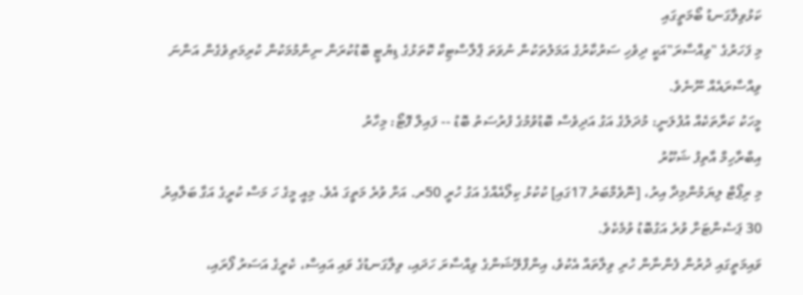ކަޅުވިލާގަނޑު ބޯމަތީގައި
މި ފަހަރުގެ "ވިއްސާރަ"އަކީ ދިވެހި ސަރުކާރުގެ އަމަލުތަކުން ނުވަތަ ޕްލާސްޓިކް ކޮތަޅުގެ ޑިޔުޓީ ބޮޑުކުރަން ނިންމުމަކުން ކުރިމަތިވެގެން އަންނަ ވިއްސާރައެއް ނޫނެވެ.
މީހަކު ކަރާތަކެއް އުފުލަނީ: މުދަލުގެ އަގު އަދިވެސް ބޮޑުވުމުގެ ފުރުސަތު ބޮޑު -- ފައިލް ފޮޓޯ: މިހާރު
އިބްރާހިމް އާތިފު ޝަކޫރު
މި ރިޕޯޓް ލިޔަމުންމިދާ އިރު، [ނޮވެމްބަރު 17ގައި] ކުކުޅު ކިލޯއެއްގެ އަގު ހުރީ 50ރ. އަށް ވުރެ މަތީގަ އެވެ. މިއީ މީގެ ހަ މަސް ކުރީގެ އަގާ ބަލާއިރު 30 ޕަސެންޓަށް ވުރެ އަގުބޮޑު ވުމެކެވެ.
ވައިމަތީގައި ދުރުން ފެންނާން ހުރި ވިލާތައް އެކުވެ، އިންފްލޭޝަންގެ ވިއްސާރަ ހަދައި، ވިލާގަނޑުގެ ވައި އައިސް، ކެރީގެ އަސަރު ފޯރައި،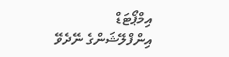އިމްޕޯޓަޑް އިންފްލޭޝަންގެ ނޭދެވޭ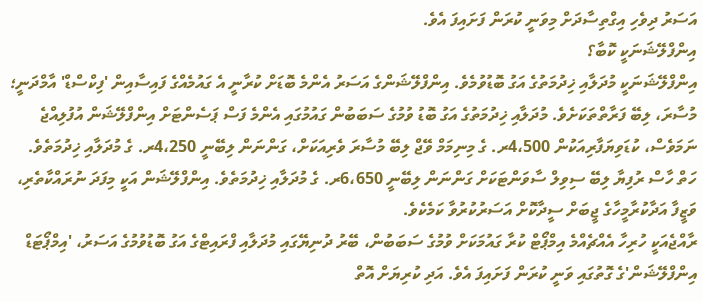އަސަރު ދިވެހި އިގްތިސާދަށް މިވަނީ ކުރަން ފަށައިފަ އެވެ.
އިންފްލޭޝަނަކީ ކޮބާ؟
އިންފްލޭޝަނަކީ މުދަލާއި ޚިދުމަތުގެ އަގު ބޮޑުވުމެވެ. އިންފްލޭޝަންގެ އަސަރު އެންމެ ބޮޑަށް ކުރާނީ އެ ގައުމެއްގެ ފައިސާއިން 'ފިކްސްޑް' އާމްދަނީ؛ މުސާރަ، ލިބޭ ފަރާތްތަކަށެވެ. މުދަލާއި ޚިދުމަތުގެ އަގު ބޮޑު ވުމުގެ ސަބަބުން ގައުމުގައި އެންމެ ފަސް ޕަސެންޓަށް އިންފްލޭޝަން އުފުލިއްޖެ ނަމަވެސް، ކުޑަވިޔަފާރިއަކުން 4،500ރ. ގެ މިނިމަމް ވޭޖް ލިބޭ މުސާރަ ވެރިއަކަށް، ގަންނަން ލިބޭނީ 4،250ރ. ގެ މުދަލާއި ޚިދުމަތެވެ.
ހަތް ހާސް ރުފިޔާ ލިބޭ ސިވިލް ސާވަންޓަކަށް ގަންނަން ލިބޭނީ 6،650ރ. ގެ މުދަލާއި ޚިދުމަތެވެ. އިންފްލޭޝަން އަކީ މިފަދަ ނުރައްކާތެރި، ވަޒީފާ އަދާކުރާމީހާގެ ޖީބަށް ސީދާކޮށް އަސަރުކުރުވާ ކަމެކެވެ.
ރާއްޖެއަކީ ހުރިހާ އެއްޗެއްމެ އިމްޕޯޓް ކުރާ ގައުމަކަށް ވުމުގެ ސަބަބުން، ބޭރު ދުނިޔޭގައި މުދަލާއި ފްރައިޓްގެ އަގު ބޮޑުވުމުގެ އަސަރު، 'އިމްޕޯޓަޑް އިންފްލޭޝަން'ގެ ގޮތުގައި ވަނީ ކުރަން ފަށައިފަ އެވެ. އަދި ކުރިޔަށް އޮތް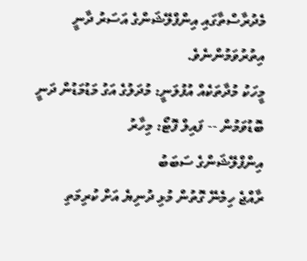މެދުރާސްތާގައި އިންފްލޭޝަންގެ އަސަރު ދާނީ އިތުރުވަމުންނެވެ.
މީހަކު މުދާތަކެއް އުފުލަނީ: މުދަލުގެ އަގު މަޑުމަޑުން ދަނީ ބޮޑުވަމުން -- ފައިލް ފޮޓޯ: މިހާރު
އިންފްލޭޝަންގެ ސަބަބު
ރާއްޖެ ހިމެނޭ ގޮތުން މުޅި ދުނިޔެ އަށް ކުރިމަތި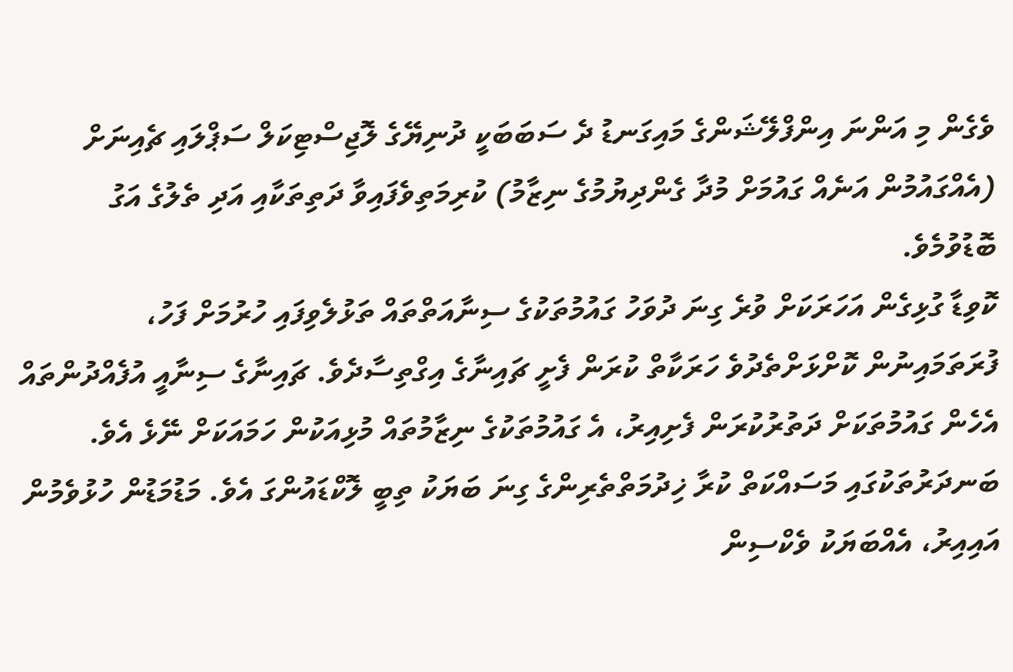ވެގެން މި އަންނަ އިންފްލޭޝަންގެ މައިގަނޑު ދެ ސަބަބަކީ ދުނިޔޭގެ ލޮޖިސްޓިކަލް ސަޕްލައި ޗެއިނަށް (އެއްގައުމުން އަނެއް ގައުމަށް މުދާ ގެންދިޔުމުގެ ނިޒާމު) ކުރިމަތިވެފައިވާ ދަތިތަކާއި އަދި ތެލުގެ އަގު ބޮޑުވުމެވެ.
ކޮވިޑާ ގުޅިގެން އަހަރަކަށް ވުރެ ގިނަ ދުވަހު ގައުމުތަކުގެ ސިނާއަތްތައް ތަޅުލެވިފައި ހުރުމަށް ފަހު، ފުރަތަމައިނުން ކޮށްޅަށްތެދުވެ ހަރަކާތް ކުރަން ފެށީ ޗައިނާގެ އިގްތިސާދެވެ. ޗައިނާގެ ސިނާއީ އުފެއްދުންތައް އެހެން ގައުމުތަކަށް ދަތުރުކުރަން ފެށިއިރު، އެ ގައުމުތަކުގެ ނިޒާމުތައް މުޅިއަކުން ހަމައަކަށް ނޭޅެ އެވެ. ބަނދަރުތަކުގައި މަސައްކަތް ކުރާ ޚިދުމަތްތެރިންގެ ގިނަ ބަޔަކު ތިބީ ލޮކްޑައުންގަ އެވެ. މަޑުމަޑުން ހުޅުވެމުން އައިއިރު، އެއްބަޔަކު ވެކްސިން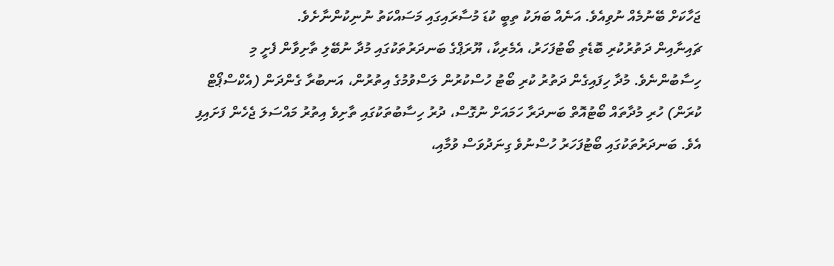ޖަހާކަށް ބޭނުމެއް ނުވިއެވެ. އަނެއް ބަޔަކު ތިބީ ކުޑަ މުސާރައިގައި މަސައްކަތު ނުނިކުންނާށެވެ.
ޗައިނާއިން ދަތުރުކުރި ބޮޑެތި ބޯޓުފަހަރު، އެމެރިކާ، ޔޫރަޕްގެ ބަނދަރުތަކުގައި މުދާ ނުބޭލި ތާށިވާން ފެށީ މި ހިސާބުންނެވެ. މުދާ ހިފައިގެން ދަތުރު ކުރި ބޯޓު ހުސްކުރުން ލަސްވުމުގެ އިތުރުން، އަނބުރާ ގެންދަން (އެކްސްޕޯޓް ކުރަން) ހުރި މުދާތައް ބޯޓުއޮތް ބަނދަރާ ހަމައަށް ނުގޮސް، ދުރު ހިސާބުތަކުގައި ތާށިވެ އިތުރު މައްސަލަ ޖެހެން ފަށައިފި އެވެ. ބަނދަރުތަކުގައި ބޯޓުފަހަރު ހުސްނުވެ ގިނަދުވަސް ވުމާއި،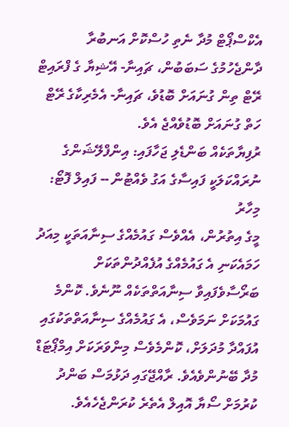އެކްސްޕޯޓް މުދާ ނެތި ހުސްކޮށް އަނބުރާ ދާންޖެހުމުގެ ސަބަބުން، ޗައިނާ- އޭޝިޔާ ގެ ފްރައިޓް ރޭޓް ތިން ގުނައަށް ބޮޑުވެ، ޗައިނާ- އެމެރިކާގެ ރޭޓް ހަތް ގުނައަށް ބޮޑުވެއްޖެ އެވެ.
ރުފިޔާތަކެއް ބަންޑެލި ޖަހާފައި: އިންފްލޭޝަންގެ ނުރައްކަލަކީ ފައިސާގެ އަގު ވެއްޓުން -- ފައިލް ފޮޓޯ: މިހާރު
މީގެ އިތުރުން، އެއްވެސް ގައުމެއްގެ ސިނާއަތަކީ މިއަދު ހަމައެކަނި އެ ގައުމެއްގެ އުފެއްދުންތަކަށް ބަރޯސާވެފައިވާ ސިނާއަތްތަކެއް ނޫނެވެ. ކޮންމެ ގައުމަކަށް ނަމަވެސް، އެ ގައުމެއްގެ ސިނާއަތްތަކުގައި އުފައްދާ މުދަލަށް، ކޮންމެވެސް މިންވަރަކަށް އިމްޕޯޓަޑް މުދާ ބޭނުންވެއެވެ. ރާއްޖޭގައި ދަޅުމަސް ބަންދު ކުރުމަށް ސޯޔާ އޮއިލް އެތެރެ ކުރަންޖެހެއެވެ.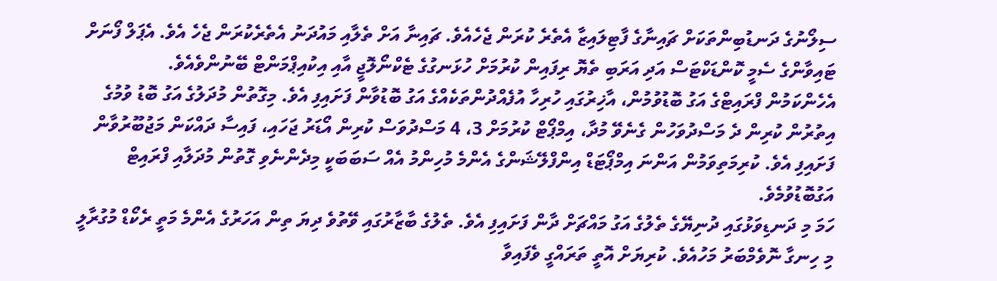ސިލޯނުގެ ދަނޑުބިންތަކަށް ޗައިނާގެ ފާޓިލައިޒާ އެތެރެ ކުރަން ޖެހެއެވެ. ޗައިނާ އަށް ތެލާއި މައުދަނު އެތެރެކުރަން ޖެހެ އެވެ. އެޕަލް ފޯނަށް ޓައިވާންގެ ސެމީ ކޮންޑަކްޓަސް އަދި އަރަބި ތެޔޮ ރިފައިން ކުރުމަށް ހުޅަނގުގެ ޓެކްނޯލޮޖީ އާއި އިކުއިޕްމަންޓް ބޭނުންވެއެވެ.
އެހެންކަމުން ފްރައިޓްގެ އަގު ބޮޑުވުމުން، އާޚިރުގައި ހުރިހާ އުފެއްދުންތަކެއްގެ އަގު ބޮޑުވާން ފަށައިފި އެވެ. މިގޮތުން މުދަލުގެ އަގު ބޮޑު ވުމުގެ އިތުރުން ކުރިން ދެ މަސްދުވަހުން ގެނެވޭ މުދާ، އިމްޕޯޓް ކުރުމަށް 3، 4 މަސްދުވަސް ކުރިން އޯޑަރު ޖަހައި، ފައިސާ ދައްކަން މަޖުބޫރުވާން ފަށައިފި އެވެ. ކުރިމަތިވަމުން އަންނަ އިމްޕޯޓަޑް އިންފްލޭޝަންގެ އެންމެ މުހިންމު އެއް ސަބަބަކީ މިދެންނެވި ގޮތުން މުދަލާއި ފްރައިޓް އަގުބޮޑުވުމެވެ.
ހަމަ މި ދަނޑިވަޅުގައި ދުނިޔޭގެ ތެލުގެ އަގު މައްޗަށް ދާން ފަށައިފި އެވެ. ތެލުގެ ބާޒާރުގައި ވޭތުވެ ދިޔަ ތިން އަހަރުގެ އެންމެ މަތީ ރެކޯޑް މުގުރާލީ މި ހިނގާ ނޮވެމްބަރު މަހުއެވެ. ކުރިޔަށް އޮތީ ތަރައްގީ ވެފައިވާ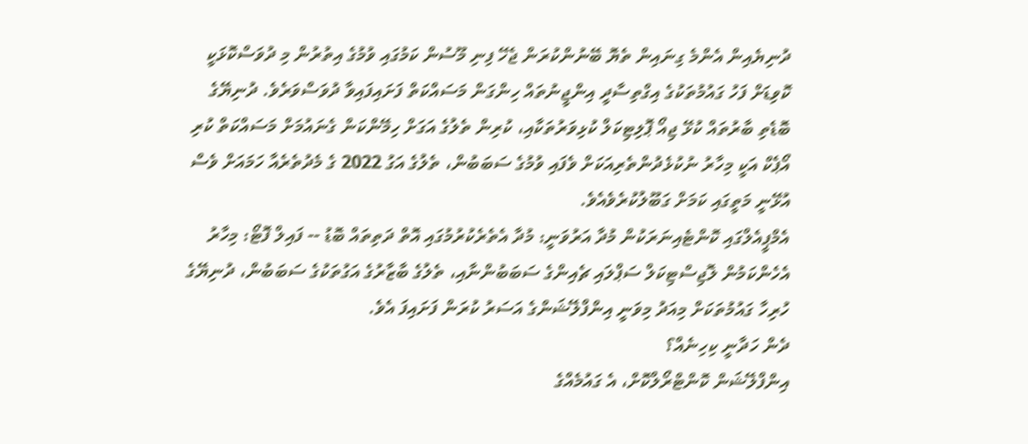ދުނިޔެއިން އެންމެ ގިނައިން ތެޔޮ ބޭނުންކުރަން ޖެހޭ ފިނި މޫސުން ކަމުގައި ވުމުގެ އިތުރުން މި ދުވަސްކޮޅަކީ ކޮވިޑަށް ފަހު ގައުމުތަކުގެ އިގްތިސާދީ އިންޖީނުތައް ހިންގަން މަސައްކަތް ފަށައިފައިވާ ދުވަސްވަރެވެ. ދުނިޔޭގެ ބޮޑެތި ބާރުތައް ކުޅޭ ޖިއޯ ޕޮލިޓިކަލް ކުޅިވަރުތަކާއި، ކުރިން ތެލުގެ އަގަށް ހިމޭންކަން ގެނައުމަށް މަސައްކަތް ކުރި އޯޕެކް އަކީ މިހާރު ނުކުޅެދުންތެރިއަކަށް ވެފައި ވުމުގެ ސަބަބުން، ތެލުގެ އަގު 2022 ގެ މެދުތެރެއާ ހަމައަށް ވެސް އުޅޭނީ މަތީގައި ކަމަށް ގަބޫލުކުރެވެއެވެ.
އެމްޕީއެލްގައި ކޮންޓެއިނަރަކުން މުދާ އަރުވަނީ: މުދާ އެތެރެކުރުމުގައި އޮތް ދަތިތައް ބޮޑު -- ފައިލް ފޮޓޯ: މިހާރު
އެހެންކަމުން ލޮޖިސްޓިކަލް ސަޕްލައި ޗެއިންގެ ސަބަބުންނާއި، ތެލުގެ ބާޒާރުގެ އަގުތަކުގެ ސަބަބުން، ދުނިޔޭގެ ހުރިހާ ގައުމުތަކަށް މިއަދު މިވަނީ އިންފްލޭޝަންގެ އަސަރު ކުރަން ފަށައިފަ އެވެ.
ދެން ހަދާނީ ކިހިނެއް؟
އިންފްލޭޝަން ކޮންޓްރޯލްކޮށް، އެ ގައުމެއްގެ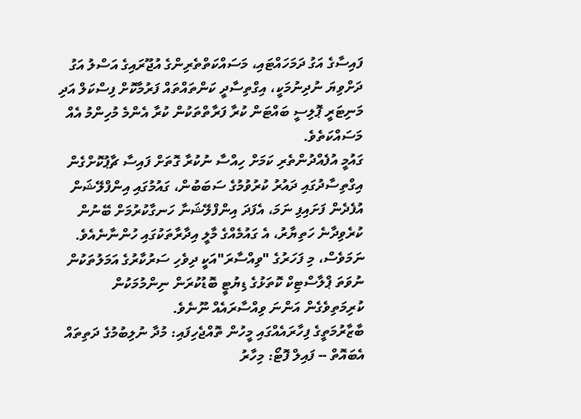ފައިސާގެ އަގު ދަމަހައްޓައި، މަސައްކަތްތެރިންގެ އުޖޫރައިގެ އަސްލު އަގު ދަށްވިޔަ ނުދިނުމަކީ، އިގްތިސާދީ ކަންތައްތައް ފަރުމާކޮށް ފިސްކަލް އަދި މަނިޓަރީ ޕޮލިސީ ބައްޓަން ކުރާ ފަރާތްތަކުން ކުރާ އެންމެ މުހިންމު އެއް މަސައްކަތެވެ.
ގައުމީ އުފެއްދުންތެރި ކަމަށް ހިއްސާ ނުކުރާ ގޮތަށް ފައިސާ ޗާޕުކޮށްގެން އިގްތިސާދުގައި ދައުރު ކުރުވުމުގެ ސަބަބުން، ގައުމުގައި އިންފްލޭޝަން އުފެދެން ފަށައިފި ނަމަ، އެފަދަ އިންފްލޭޝަނާ ހަނގާކުރުމަށް ބޭނުން ކުރެވިދާނެ ހަތިޔާރު، އެ ގައުމެއްގެ މާލީ އިދާރާތަކުގައި ހުންނާނެއެވެ.
ނަމަވެސް، މި ފަހަރުގެ "ވިއްސާރަ"އަކީ ދިވެހި ސަރުކާރުގެ އަމަލުތަކުން ނުވަތަ ޕްލާސްޓިކް ކޮތަޅުގެ ޑިޔުޓީ ބޮޑުކުރަން ނިންމުމަކުން ކުރިމަތިވެގެން އަންނަ ވިއްސާރައެއް ނޫނެވެ.
ބާޒާރުމަތީގެ ފިހާރައެއްގައި މީހުން ތޮއްޖެހިފައި: މުދާ ނުލިބުމުގެ ދަތިތައް އެބައޮތް -- ފައިލް ފޮޓޯ: މިހާރު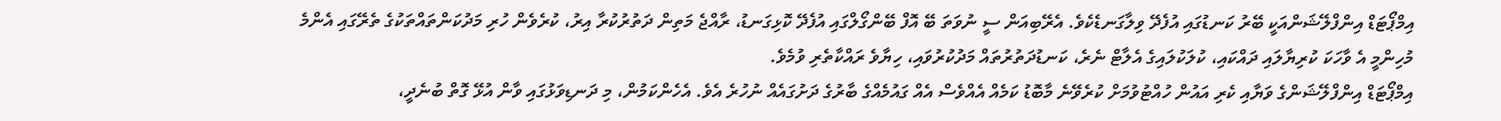އިމްޕޯޓަޑް އިންފްލޭޝަންއަކީ ބޭރު ކަނޑުގައި އުފެދޭ ވިލާގަނޑެކެވެ. އެރޭބިއަން ސީ ނުވަތަ ބޭ އޮފް ބޭންގޯލްގައި އުފެދޭ ކޮޅިގަނޑު، ރާއްޖެ މަތިން ދަތުރުކުރާ އިރު، ކުރެވެން ހުރި މަދުކަންތައްތަކުގެ ތެރޭގައި އެންމެ މުހިންމީ އެ ވާހަކަ ކުރިޔާލައި ދައްކައި، ކުލަކުލައިގެ އެލާޓް ނެރެ، ކަނޑުދަތުރުތައް މަދުކުރުވައި، ހިޔާވެ ރައްކާތެރި ވުމެވެ.
އިމްޕޯޓަޑް އިންފްލޭޝަންގެ ވަޔާއި ކެރި އައުން ހުއްޓުވުމަށް ކުރެވޭނެ މާބޮޑު ކަމެއް އެއްވެސް އެއް ގައުމެއްގެ ބާރުގެ ދަށުގައެއް ނުހުރެ އެވެ. އެހެންކަމުން، މި ދަނޑިވަޅުގައި ވާން އުޅޭ ގޮތް ބުނެދީ،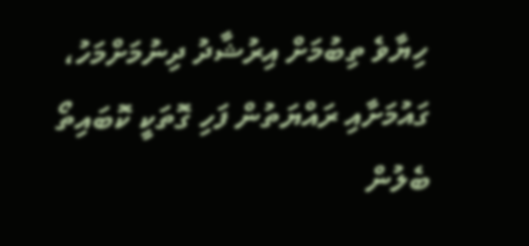ހިޔާވެ ތިބުމަށް އިރުޝާދު ދިނުމަށްމަހު، ގައުމަށާއި ރައްޔަތުން ފަހި ގޮތަކީ ކޮބައިތޯ ބެލުން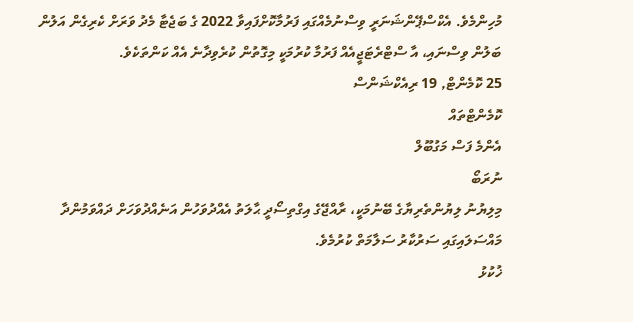މުހިންމެވެ. އެކްސްޕޭންޝަނަރީ ވިސްނުމެއްގައި ފަރުމާކޮށްފައިވާ 2022 ގެ ބަޖެޓާ މެދު ވަރަށް ކެރިގެން އަލުން ބަލުން ވިސްނައި، އާ ސްޓްރެޓަޖީއެއް ފަރުމާ ކުރުމަކީ މިގޮތުން ކުރެވިދާނެ އެއް ކަންތަކެވެ.
25 ކޮމެންޓް, 19 ރިއެކްޝަންސް
ކޮމެންޓްތައް
އެންމެ ފަސް މަގުބޫލް
ނުރަބޯ
މިލިޔުނު ލިޔުންތެރިޔާގެ ބޭނުމަކީ، ރާއްޖޭގެ އިގްތިސޯދީ ޙާލަތު އެއްދުވަހުން އަނެއްދުވަހަށް ދައްވަމުންދާ މައްސަލައިގައި ސަރުކާރު ސަލާމަތް ކުރުމެވެ.
ޚުކުޅު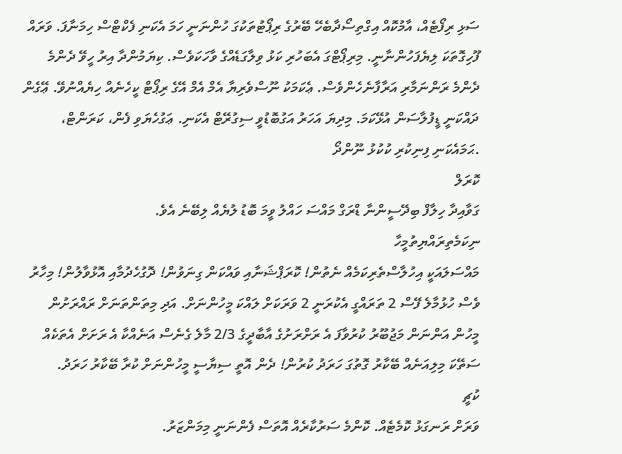ސަޅި ރިފޯޓެއް، އާމުކޮއް އިގްތިސޯދާބެހޭ ބޭރުގެ ރިޕޯޓުތަކުގަ ހުންނަނީ ހަމަ އެކަނި ފެކްޓްސް ހިމަނާފަ. ވަރައް ފޫހިގޮތަކަ ލިޔެފަހުންނާނީ. މިރިޕޯޓްގަ އެބަހުރި ކަޅު ވިލާގަޑެއްގެ ވާހަކަވެސް. ކިޔަމުންދާ އިރު ހީވޭ ދެންމެ ދެންމެ ރަންނަމާރި އަރާފާނެހެންވެސް. ޢެކަމަކު ނޫސްވެރިޔާ އެމް އެމް އޭގެ ރިޕޯޓް ކީހެނެއް ހިޔެއްނުވޭ. ޢޭގެން ދައްކަނީ ޑީފުލާސަން އުޅޭކަމަ. މިދިޔަ އަހަރު އަގުބޮޑުވީ ސިގުރޭޓް އެކަނި. ޢަގުހެޔަވި ފެން، ކަރަންޓް، .ޙަމައެކަނި ފިނިކުރި ކުކުޅު ނޫންދޯ
ކޮރަލް
ގަވާއިދާ ހިލާފް ބިދޭސީންނާ ޑްރަގް މައްސަ ހައްލު ވީމަ ބޮޑު ލުޔެއް ލިބޭނެ އެވެ.
ނިކަމެތިރައްޔިތުމީހާ
މައްސަލައަކީ އިހުލާސްތެރިކަމެއް ނެތުން! ކޮރަޕްޝަނާއި ވައްކަން ގިނަވުން! ދޮގުހެދުމާއި އޮޅުވާލުން! މިހާރު ވެސް ހުޅުމާލެ ފޭސް 2 ތަރައްގީ އެކުރަނީ 2 ވަރަކަށް ލައްކަ މީހުންނަށް. އަދި މިތަންތަނަށް ރައްރަށުން މީހުން އަންނަން މަޖުބޫރު ކުރުވާފަ އެ ރަށްރަށުގެ އާބާދީގެ 2/3 މާލެ ގެނެސް އަނެއްކާ އެ ރަށަށް އެތަކެއް ސަތޭކަ މިލިއަނެއް ބޭކާރު ގޮތުގަ ހަރަދު ކުރުން! ދެން އޮތީ ސިޔާސީ މީހުންނަށް ކުރާ ބޭކާރު ހަރަދު.
ކުޗީ
ވަރަށް ރަނގަޅު ކޮމެޓެއް. ކޮންމެ ސަރުކާރެއް އޮތަސް ފެންނަނީ މިމަންޒަރު.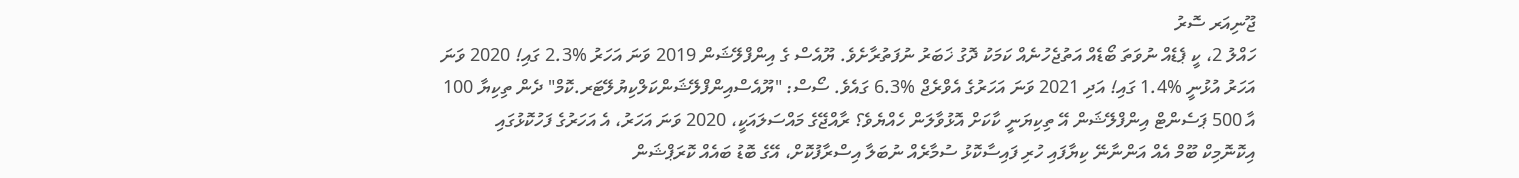ޖޫނިއަރ ސޮރު
ހައްލު 2، ކީ ޕެޑެއް ނުވަތަ ބޯޑެއް އަތުޖެހުނެއް ކަމަކު ދޮގު ޚަބަރު ނުފަތުރާށެވެ. ޔޫއެސް ގެ އިންފްލޭޝަން 2019 ވަނަ އަހަރު %2.3 ގައި! 2020 ވަނަ އަހަރު އުޅުނީ %1.4 ގައި! އަދި 2021 ވަނަ އަހަރުގެ އެވްރެޖް %6.3 ގައެވެ. ސޯސް: "ޔޫއެސްއިންފްލޭޝަންކަލްކިޔުލޭޓަރ.ކޮމް" ދެން ތިކިޔާ 100 އާ 500 ޕަސެންޓް އިންފްލޭޝަން އޭ ތިކިޔަނީ ކާކަށް އޮޅުވާލަން ހެއްޔެވެ؟ ރާއްޖޭގެ މައްސަލައަކީ، 2020 ވަނަ އަހަރު، އެ އަހަރުގެ ފަހުކޮޅުގައި އިކޮނޮމިކް ބޫމް އެއް އަންނާނޭ ކިޔާފައި ހުރި ފައިސާކޮޅު ސުމާރެއް ނުބަލާ އިސްރާފުކޮށް، އޭގެ ބޮޑު ބައެއް ކޮރަޕްޝަން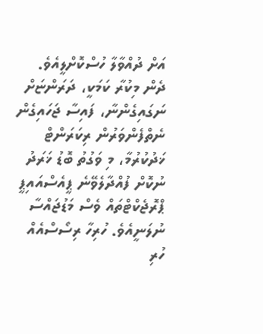އަށް ދުއްވާލާ ހުސްކޮށްލީއެވެ. ދެން މިކުރާ ކަމަކީ، ދަރަންޏަށް ނަގައިގެންނާ، ފައިސާ ޖަހައިގެން ނެތްފެންވަރުން ރިކަރަންޓް ޚަދުކުރުމާ، މި ވަގުތު ބޮޑު ޚަރަދު ނުކޮށް ފުއްދާލެވޭނެ ޕީއެސްއައިޕީ ޕްރޮޖެކްޓްތައް ވެސް މަޑުޖައްސާ ނުލަނީއެވެ. ހުރިހާ ރިސޯސްއެއް ހުރި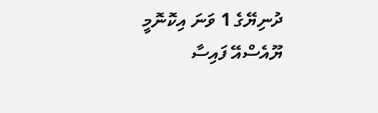ދުނިޔޭގެ 1 ވަނަ އިކޮނޮމީ ޔޫއެސްއޭ ފައިސާ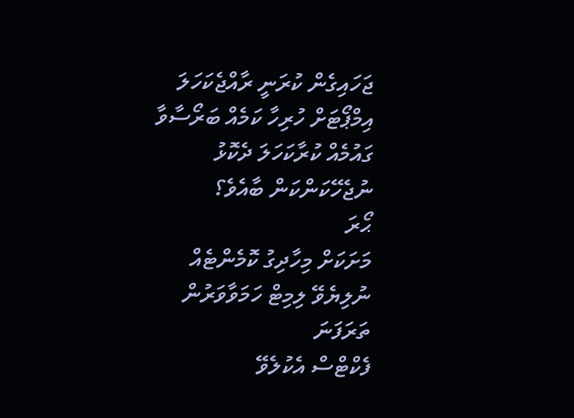ޖަހައިގެން ކުރަނީ ރާއްޖެކަހަލަ އިމްޕޯޓަށް ހުރިހާ ކަމެއް ބަރޯސާވާ ގައުމެއް ކުރާކަހަލަ ދެކޮޅު ނުޖެހޭކަންކަން ބާއެވެ؟
ޙޯރަ
މަށަކަށް މިހާދިގު ކޮމެންޓެއް ނުލިޔެވޭ ލިމިޓް ހަމަވާވަރުން
ތަރަފަނަ
ފެކްޓްސް އެކުލެވޭ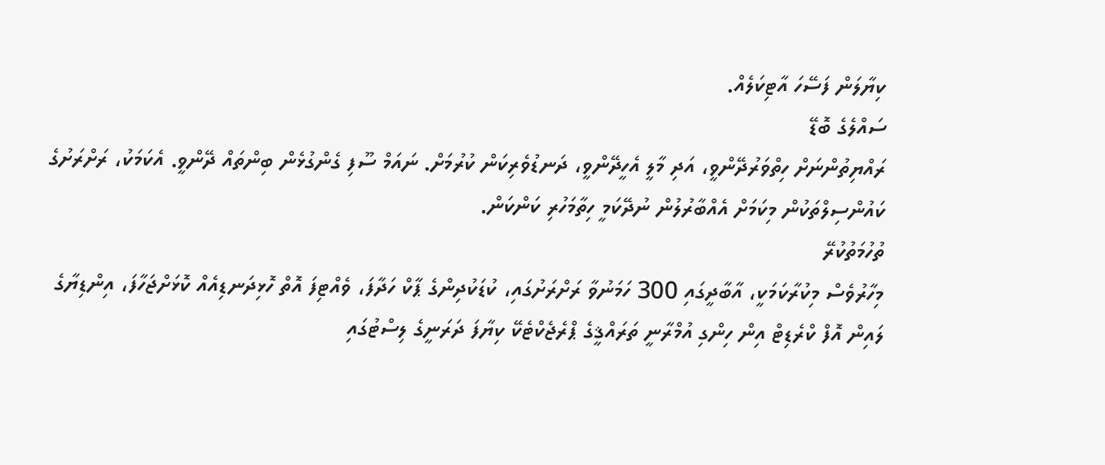ކިޔާލަން ފަސޭހަ އާޓިކަލެއް.
ސައްލެގެ ބޮޑޭ
ރައްޔިތުންނަށް ހިތްވަރުދޭންވީ، އަދި މާލީ އެހީދޭންވީ، ދަނޑުވެރިކަން ކުރުމަށް. ނައަމް ސޫފި ގެންގުޅެން ބިންތައް ދޭންވީ. އެކަމަކު، ރަށްރަށުގެ ކައުންސިލްތަކުން މިކަމަށް އެއްބާރުލުން ނުދޭކަމީ ހިތާމަހުރި ކަންކަން.
ތުހުމަތުކުރޭ
މިހާރުވެސް މިކުރާކަމަކީ، އާބާދީގައި 300 ހަމަނުވާ ރަށްރަށުގައި، ކުޑަކުދިންގެ ޕާކް ހަދާފަ، ވެއްޓިފަ އޮތް ހޮޅިދަނޑިއެއް ކޮޅަށްޖަހާފަ، އިންޑިޔާގެ ލައިން އޮފް ކްރެޑިޓް އިން ހިންގި އުމްރާނީ ތަރައްޤީގެ ޕްރެޖެކްޓެކޭ ކިޔާފަ ދަރަނީގެ ލިސްޓުގައި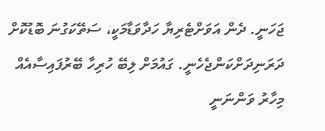ޖަހަނީ. ދެން އަވަށްޓެރިޔާ ހަދާވަޑާމަކީ، ސަތޭކަގުނަ ބޮޑުކޮށް ދަރަނިދަށްކަންޖެހެނީ. ގައުމަށް ލިބޭ ހުރިހާ ބޭރުފައިސާއެއް މިހާރު ވަންނަނީ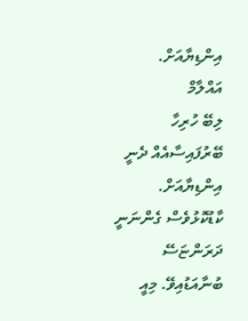އިންޑިޔާއަށް.
އައްލާމް
ލިބޭ ހުރިހާ ބޭރުފައިސާއެއް ދެނީ އިންޑިޔާއަށް. ކާޑުކޮޅުވެސް ގެންނަނީ ދަރަންޏަސޭ ބުނާއަޑުއިވޭ. މިއީ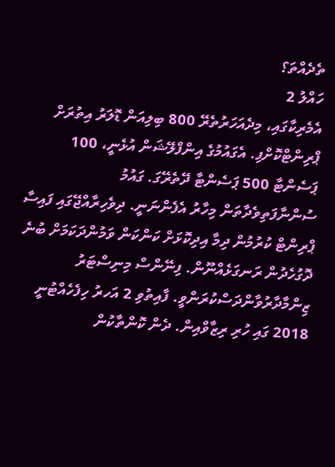ތެދެއްތަ؟
ހައްލު 2
އެމެރިކާގައި، މިދެއަހަރުތެރޭ 800 ބިލިއަން ޑޮލަރު އިތުރަށް ޕްރިންޓްކޮށްފި. އެގައުމުގެ އިންފްލޭޝަން އުޅެނީ، 100 ޕަސެންޓާ 500 ޕަސެންޓާ ދޭތެރޭގަ. ގައުމު ސުންނާފަތިވެދާތަން މިހާރު އެފެންނަނީ. ދިވެހިރާއްޖޭގައި ފައިސާ ޕްރިންޓް ކުރުމުން ދިމާ އިދިކޮޅަށް ކަންކަން ވަމުންދަކަމަށް ބުނެ ދޮގުހެދުން ރަނގަޅެއްނޫން. ފިނޭންސް މިނިސްޓަރު ޒިންމާދާރުވާންދަސްކުރަންވީ. ފާއިތުވި 2 އަހރު ހިފެހެއްޓުނީ 2018 ގައި ހުރި ރިޒާވްއިން. ދެން ކޮންތާކުން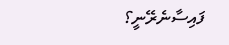ފައިސާނެރޭނީ؟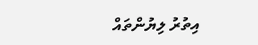އިތުރު ލިޔުންތައް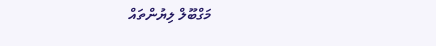މަގްބޫލް ލިޔުންތައް